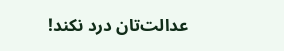عدالت‌تان درد نکند!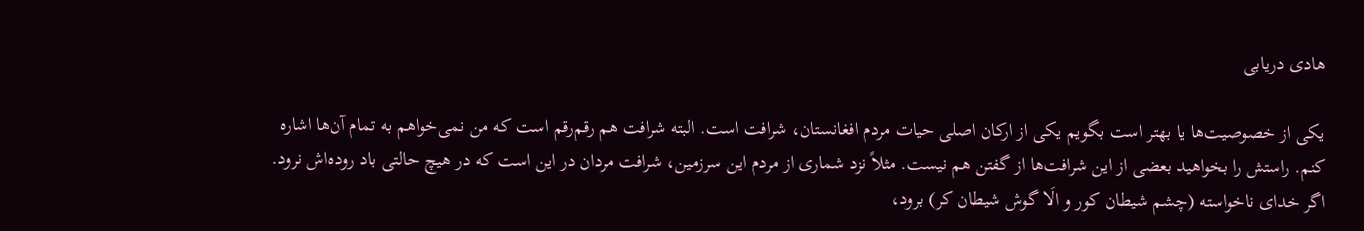هادی دریابی

یکی از خصوصیت‌ها یا بهتر است بگویم یکی از ارکان اصلی حیات مردم افغانستان، شرافت است. البته شرافت هم رقم‌رقم است که من نمی‌خواهم به تمام آن‌ها اشاره کنم. راستش را بخواهید بعضی از این شرافت‌ها از گفتن هم نیست. مثلاً نزد شماری از مردم این سرزمین، شرافت مردان در این است که در هیچ حالتی باد روده‌اش نرود. اگر خدای ناخواسته (چشم شیطان کور و الَا گوش شیطان کر) برود،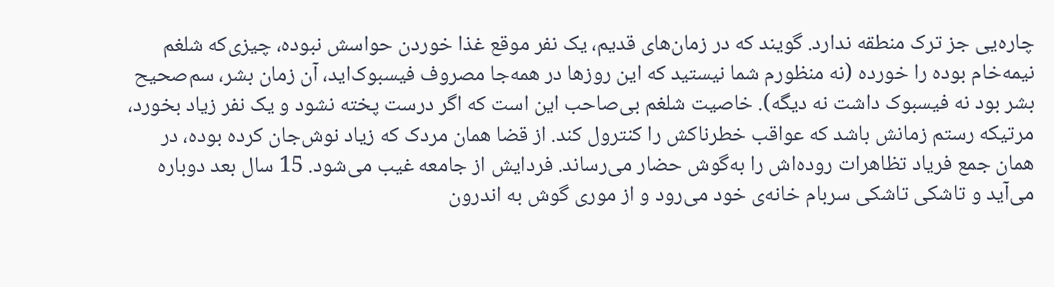چاره‌یی جز ترک منطقه ندارد. گویند که در زمان‌های قدیم، یک نفر موقع غذا خوردن حواسش نبوده، چیزی‌که شلغم نیمه‌خام بوده را خورده (نه منظورم شما نیستید که این روزها در همه‌جا مصروف فیسبوک‌اید، آن زمان بشر، سم‌صحیح بشر بود نه فیسبوک داشت نه دیگه). خاصیت شلغم بی‌صاحب این است که اگر درست پخته نشود و یک نفر زیاد بخورد، مرتیکه رستم زمانش باشد که عواقب خطرناکش را کنترول کند. از قضا همان مردک که زیاد نوش‌جان کرده بوده، در همان جمع فریاد تظاهرات روده‌اش را به‌گوش حضار می‌رساند. فردایش از جامعه غیب می‌شود. 15 سال بعد دوباره می‌آید و تاشکی تاشکی سربام خانه‌ی خود می‌رود و از موری گوش به اندرون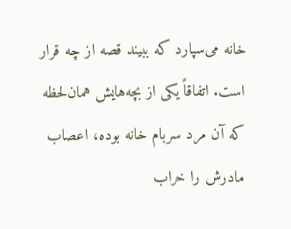خانه می‌سپارد که ببیند قصه از چه قرار است. اتفاقاً یکی از بچه‌هایش همان‌لحظه که آن مرد سربام خانه بوده، اعصاب مادرش را خراب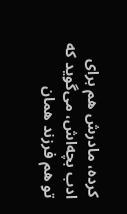کرده، مادرش هم برای ادب بچه‌اش، می‌گوید که تو هم فرزند همان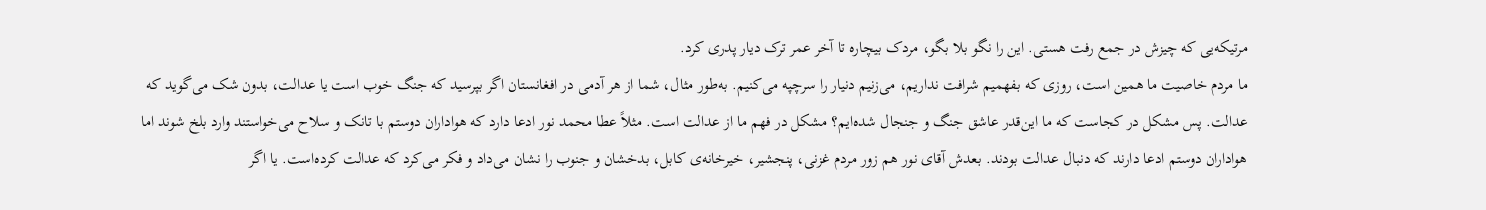مرتیکه‌یی که چیزش در جمع رفت هستی. این را نگو بلا بگو، مردک بیچاره تا آخر عمر ترک دیار پدری کرد.
ما مردم خاصیت ما همین است، روزی که بفهمیم شرافت نداریم، می‌زنیم دنیار را سرچپه می‌کنیم. به‌طور مثال، شما از هر آدمی در افغانستان اگر بپرسید که جنگ خوب است یا عدالت، بدون شک می‌گوید که عدالت. پس مشکل در کجاست که ما این‌قدر عاشق جنگ و جنجال شده‌ایم؟ مشکل در فهم ما از عدالت است. مثلاً عطا محمد نور ادعا دارد که هواداران دوستم با تانک و سلاح می‌خواستند وارد بلخ شوند اما هواداران دوستم ادعا دارند که دنبال عدالت بودند. بعدش آقای نور هم زور مردم غزنی، پنجشیر، خیرخانه‌ی کابل، بدخشان و جنوب را نشان می‌داد و فکر می‌کرد که عدالت کرده‌است. یا اگر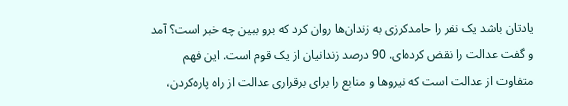یادتان باشد یک نفر را حامدکرزی به زندان‌ها روان کرد که برو ببین چه خبر است؟ آمد و گفت عدالت را نقض کرده‌ای. 90 درصد زندانیان از یک قوم است. این فهم متفاوت از عدالت است که نیروها و منابع را برای برقراری عدالت از راه پاره‌کردن،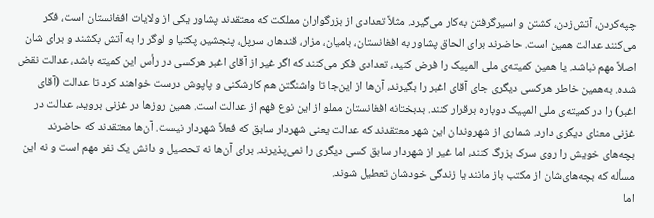چپه‌کردن، آتش‌زدن، کشتن و اسیرگرفتن به‌کار می‌گیرد. مثلاً تعدادی از بزرگواران مملکت که معتقدند پشاور یکی از ولایات افغانستان است، فکر می‌کنند عدالت همین است. حاضرند برای الحاق پشاور به افغانستان، بامیان، مزار، قندهار، سرپل، پنجشیر، پکتیا و لوگر را به آتش بکشند و برای شان اصلاً مهم نباشد. یا همین کمیته‌ی ملی المپیک را فرض کنید، تعدادی فکر می‌کنند که اگر غیر از آقای اغبر هرکسی در رأس این کمیته باشد، عدالت نقض شده. به‌همین خاطر هرکسی دیگری جای آقای اغبر را بگیرند، آن‌ها از این‌جا تا واشنگتن هم کارشکنی و پاپوش درست خواهند کرد تا عدالت (آقای اغبر) را در کمیته‌ی ملی المپیک دوباره برقرار کنند. بدبختانه افغانستان مملو از این نوع فهم از عدالت است. همین روزها در غزنی بروید، عدالت در غزنی معنای دیگری دارد. شماری از شهروندان این شهر معتقدند که عدالت یعنی شهردار سابق که فعلاً شهردار نیست. آن‌ها معتقدند که حاضرند بچه‌های خویش را روی سرک بزرگ کنند، اما غیر از شهردار سابق کسی دیگری را نمی‌پذیرند. برای آن‌ها نه تحصیل و دانش یک نفر مهم است و نه این مسأله که بچه‌های‌شان از مکتب باز مانند یا زندگی خودشان تعطیل شوند.
اما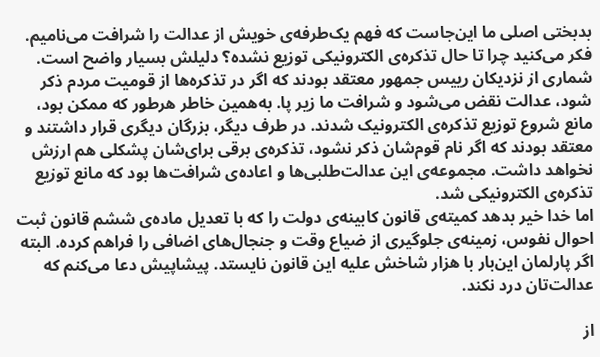بدبختی اصلی ما این‌جاست که فهم یک‌طرفه‌ی خویش از عدالت را شرافت می‌نامیم. فکر می‌کنید چرا تا حال تذکره‌ی الکترونیکی توزیع نشده؟ دلیلش بسیار واضح است. شماری از نزدیکان رییس جمهور معتقد بودند که اگر در تذکره‌ها از قومیت مردم ذکر شود، عدالت نقض می‌شود و شرافت ما زیر پا. به‌همین خاطر هرطور که ممکن بود، مانع شروع توزیع تذکره‌ی الکترونیک شدند. در طرف دیگر، بزرگان دیگری قرار داشتند و معتقد بودند که اگر نام قوم‌شان ذکر نشود، تذکره‌ی برقی برای‌شان پشکلی هم ارزش نخواهد داشت. مجموعه‌ی این عدالت‌طلبی‌ها و اعاده‌ی شرافت‌ها بود که مانع توزیع تذکره‌ی الکترونیکی شد.
اما خدا خیر بدهد کمیته‌ی قانون کابینه‌ی دولت را که با تعدیل ماده‌ی ششم قانون ثبت احوال نفوس، زمینه‌ی جلوگیری از ضیاع وقت و جنجال‌های اضافی را فراهم کرده. البته اگر پارلمان این‌بار با هزار شاخش علیه این قانون نایستد. پیشاپیش دعا می‌کنم که عدالت‌تان درد نکند.

از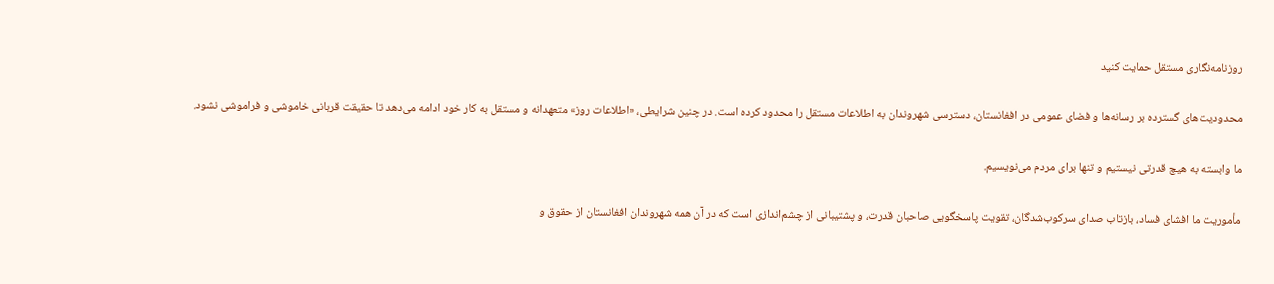روزنامه‌نگاری مستقل حمایت کنید

محدودیت‌های گسترده بر رسانه‌ها و فضای عمومی در افغانستان، دسترسی شهروندان به اطلاعات مستقل را محدود کرده است. در چنین شرایطی، «اطلاعات روز» متعهدانه و مستقل به کار خود ادامه می‌دهد تا حقیقت قربانی خاموشی و فراموشی نشود.

ما وابسته به هیچ قدرتی نیستیم و تنها برای مردم می‌نویسیم.

مأموریت ما افشای فساد، بازتاب صدای سرکوب‌شدگان، تقویت پاسخگویی صاحبان قدرت، و پشتیبانی از چشم‌اندازی است که در آن همه شهروندان افغانستان از حقوق و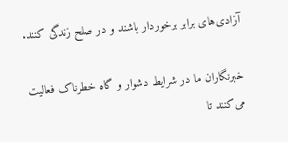آزادی‌های برابر برخوردار باشند و در صلح زندگی کنند.

خبرنگاران ما در شرایط دشوار و گاه خطرناک فعالیت می‌کنند تا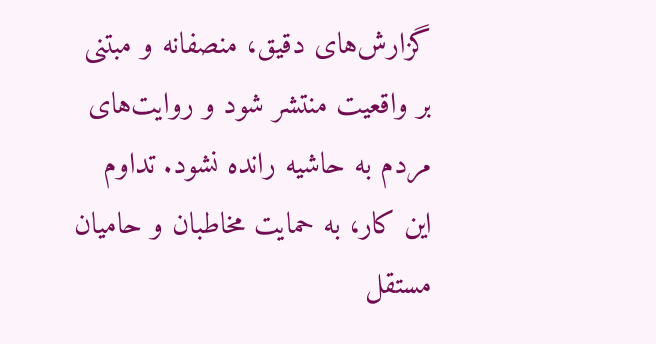گزارش‌های دقیق، منصفانه و مبتنی بر واقعیت منتشر شود و روایت‌های مردم به حاشیه رانده نشود. تداوم این کار، به حمایت مخاطبان و حامیان مستقل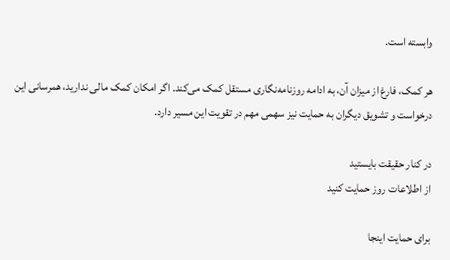وابسته است.

هر کمک، فارغ از میزان آن، به ادامه روزنامه‌نگاری مستقل کمک می‌کند. اگر امکان کمک مالی ندارید، همرسانی این درخواست و تشویق دیگران به حمایت نیز سهمی مهم در تقویت این مسیر دارد.

در کنار حقیقت بایستید
از اطلاعات روز حمایت کنید

برای حمایت اینجا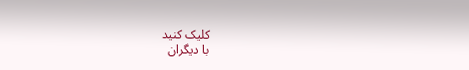کلیک کنید
با دیگران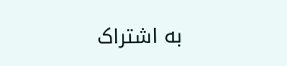به‌‌ اشتراک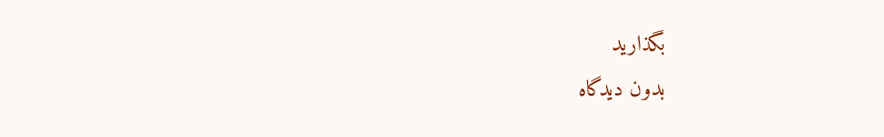بگذارید
بدون دیدگاه